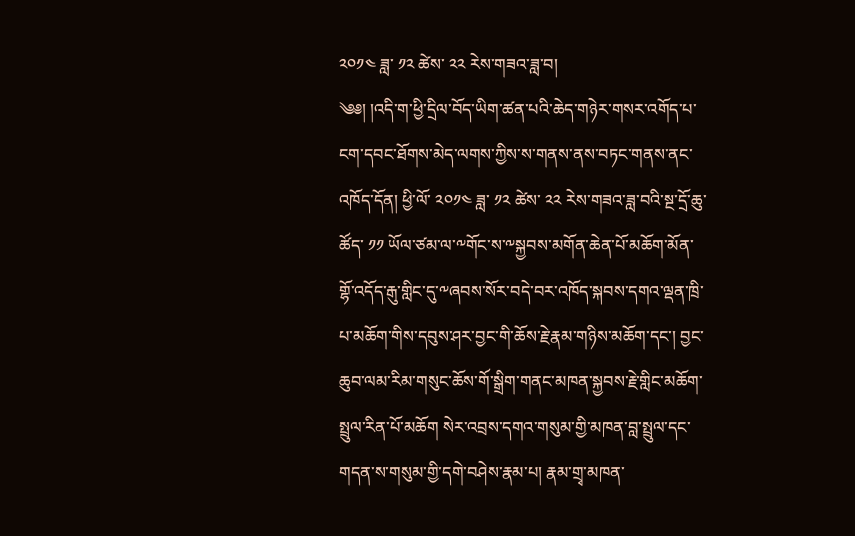༢༠༡༤ ཟླ་ ༡༢ ཚེས་ ༢༢ རེས་གཟའ་ཟླ་བ།
༄༅། །འདི་ག་ཕྱི་དྲིལ་བོད་ཡིག་ཚན་པའི་ཆེད་གཉེར་གསར་འགོད་པ་ངག་དབང་ཐོགས་མེད་ལགས་ཀྱིས་ས་གནས་ནས་བཏང་གནས་ནང་འཁོད་དོན། ཕྱི་ལོ་ ༢༠༡༤ ཟླ་ ༡༢ ཚེས་ ༢༢ རེས་གཟའ་ཟླ་བའི་སྔ་དྲོ་ཆུ་ཚོད་ ༡༡ ཡོལ་ཙམ་ལ་༸གོང་ས་༸སྐྱབས་མགོན་ཆེན་པོ་མཆོག་མོན་གྷོ་འདོད་རྒུ་གླིང་དུ་༸ཞབས་སོར་བདེ་བར་འཁོད་སྐབས་དགའ་ལྡན་ཁྲི་པ་མཆོག་གིས་དབུས་ཤར་བྱང་གི་ཆོས་རྗེ་རྣམ་གཉིས་མཆོག་དང་། བྱང་ཆུབ་ལམ་རིམ་གསུང་ཆོས་གོ་སྒྲིག་གནང་མཁན་སྐྱབས་རྗེ་གླིང་མཆོག་སྤྲུལ་རིན་པོ་མཆོག སེར་འབྲས་དགའ་གསུམ་གྱི་མཁན་བླ་སྤྲུལ་དང་གདན་ས་གསུམ་གྱི་དགེ་བཤེས་རྣམ་པ། རྣམ་གྲྭ་མཁན་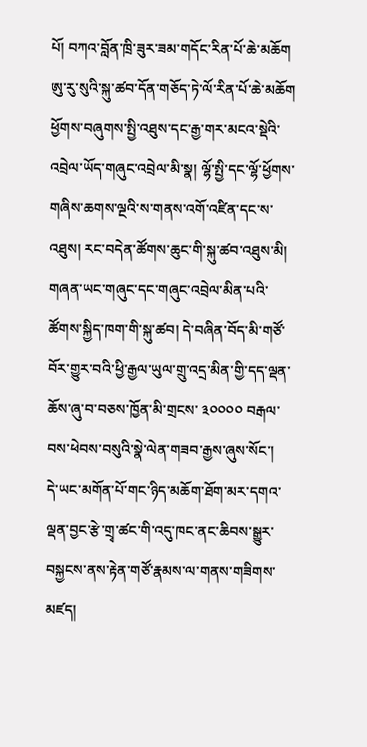པོ། བཀའ་བློན་ཁྲི་ཟུར་ཟམ་གདོང་རིན་པོ་ཆེ་མཆོག ཨུ་རུ་སུའི་སྐུ་ཚབ་དོན་གཅོད་ཏེ་ལོ་རིན་པོ་ཆེ་མཆོག ཕྱོགས་བཞུགས་སྤྱི་འཐུས་དང་རྒྱ་གར་མངའ་སྡེའི་འབྲེལ་ཡོད་གཞུང་འབྲེལ་མི་སྣ། ལྷོ་སྤྱི་དང་ལྷོ་ཕྱོགས་གཞིས་ཆགས་ལྔའི་ས་གནས་འགོ་འཛིན་དང་ས་འཐུས། རང་བདེན་ཚོགས་ཆུང་གི་སྐུ་ཚབ་འཐུས་མི། གཞན་ཡང་གཞུང་དང་གཞུང་འབྲེལ་མིན་པའི་ཚོགས་སྐྱིད་ཁག་གི་སྐུ་ཚབ། དེ་བཞིན་བོད་མི་གཙོ་བོར་གྱུར་བའི་ཕྱི་རྒྱལ་ཡུལ་གྲུ་འདྲ་མིན་གྱི་དད་ལྡན་ཆོས་ཞུ་བ་བཅས་ཁྱོན་མི་གྲངས་ ༣༠༠༠༠ བརྒལ་བས་ཕེབས་བསུའི་སྣེ་ལེན་གཟབ་རྒྱས་ཞུས་སོང་།
དེ་ཡང་མགོན་པོ་གང་ཉིད་མཆོག་ཐོག་མར་དགའ་ལྡན་བྱང་རྩེ་གྲྭ་ཚང་གི་འདུ་ཁང་ནང་ཆིབས་སྒྱུར་བསྐྱངས་ནས་རྟེན་གཙོ་རྣམས་ལ་གནས་གཟིགས་མཛད།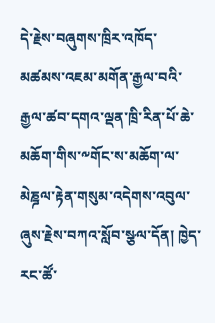དེ་རྗེས་བཞུགས་ཁྲིར་འཁོད་མཚམས་འཇམ་མགོན་རྒྱལ་བའི་རྒྱལ་ཚབ་དགའ་ལྡན་ཁྲི་རིན་པོ་ཆེ་མཆོག་གིས་༸གོང་ས་མཆོག་ལ་མེཎྜལ་རྟེན་གསུམ་འདེགས་འབུལ་ཞུས་རྗེས་བཀའ་སློབ་སྩལ་དོན། ཁྱེད་རང་ཚོ་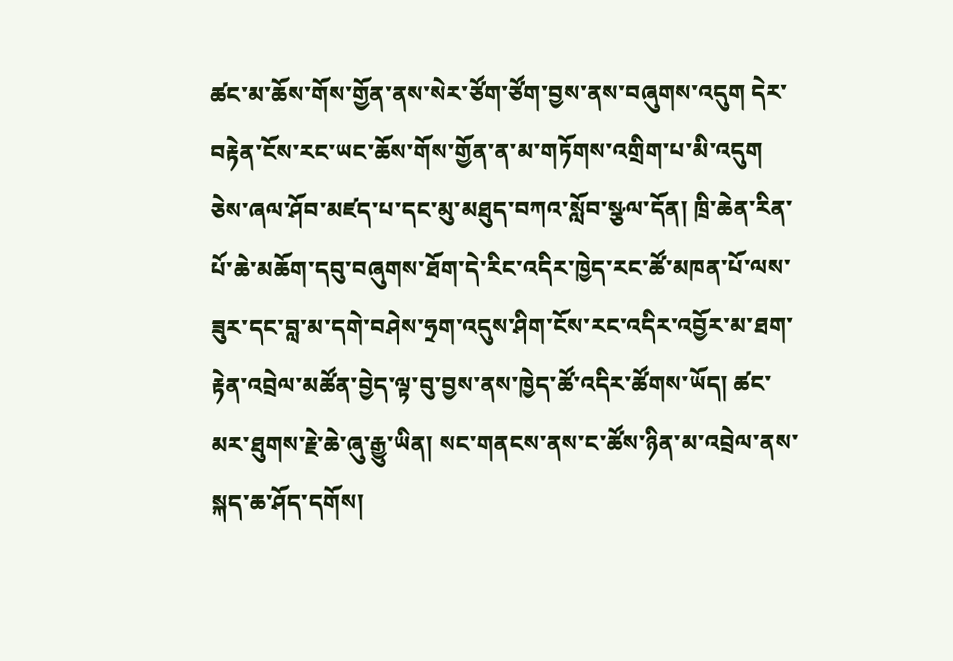ཚང་མ་ཆོས་གོས་གྱོན་ནས་སེར་ཙོག་ཙོག་བྱས་ནས་བཞུགས་འདུག དེར་བརྟེན་ངོས་རང་ཡང་ཆོས་གོས་གྱོན་ན་མ་གཏོགས་འགྲིག་པ་མི་འདུག ཅེས་ཞལ་ཤོབ་མཛད་པ་དང་མུ་མཐུད་བཀའ་སློབ་སྩལ་དོན། ཁྲི་ཆེན་རིན་པོ་ཆེ་མཆོག་དབུ་བཞུགས་ཐོག་དེ་རིང་འདིར་ཁྱེད་རང་ཚོ་མཁན་པོ་ལས་ཟུར་དང་བླ་མ་དགེ་བཤེས་ཧྲག་འདུས་ཤིག་ངོས་རང་འདིར་འབྱོར་མ་ཐག་རྟེན་འབྲེལ་མཚོན་བྱེད་ལྟ་བུ་བྱས་ནས་ཁྱེད་ཚོ་འདིར་ཚོགས་ཡོད། ཚང་མར་ཐུགས་རྗེ་ཆེ་ཞུ་རྒྱུ་ཡིན། སང་གནངས་ནས་ང་ཚོས་ཉིན་མ་འབྲེལ་ནས་སྐད་ཆ་ཤོད་དགོས།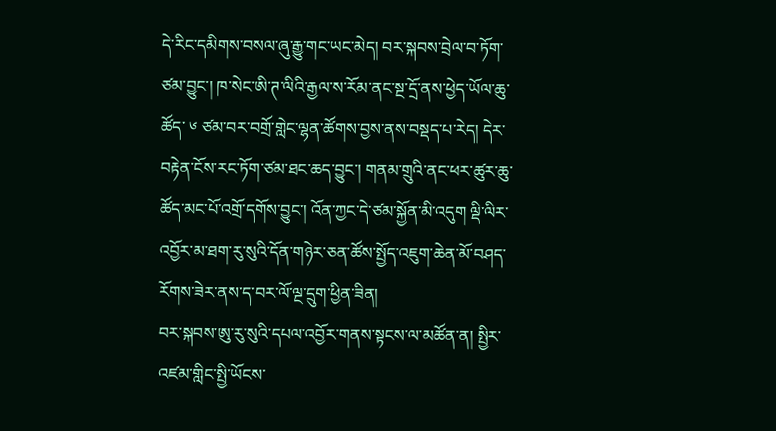དེ་རིང་དམིགས་བསལ་ཞུ་རྒྱུ་གང་ཡང་མེད། བར་སྐབས་བྲེལ་བ་ཏོག་ཙམ་བྱུང་། ཁ་སེང་ཨི་ཊ་ལིའི་རྒྱལ་ས་རོམ་ནང་སྔ་དྲོ་ནས་ཕྱེད་ཡོལ་ཆུ་ཚོད་ ༦ ཙམ་བར་བགྲོ་གླེང་ལྷན་ཚོགས་བྱས་ནས་བསྡད་པ་རེད། དེར་བརྟེན་ངོས་རང་ཏོག་ཙམ་ཐང་ཆད་བྱུང་། གནམ་གྲུའི་ནང་ཕར་ཚུར་ཆུ་ཚོད་མང་པོ་འགྲོ་དགོས་བྱུང་། འོན་ཀྱང་དེ་ཙམ་སྐྱོན་མི་འདུག ལྡི་ལིར་འབྱོར་མ་ཐག་རུ་སུའི་དོན་གཉེར་ཅན་ཚོས་སྤྱོད་འཇུག་ཆེན་མོ་བཤད་རོགས་ཟེར་ནས་ད་བར་ལོ་ལྔ་དྲུག་ཕྱིན་ཟིན།
བར་སྐབས་ཨུ་རུ་སུའི་དཔལ་འབྱོར་གནས་སྟངས་ལ་མཚོན་ན། སྤྱིར་འཛམ་གླིང་སྤྱི་ཡོངས་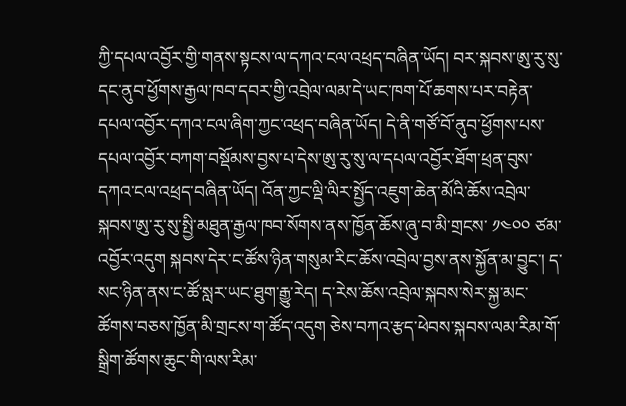ཀྱི་དཔལ་འབྱོར་གྱི་གནས་སྟངས་ལ་དཀའ་ངལ་འཕྲད་བཞིན་ཡོད། བར་སྐབས་ཨུ་རུ་སུ་དང་ནུབ་ཕྱོགས་རྒྱལ་ཁབ་དབར་གྱི་འབྲེལ་ལམ་དེ་ཡང་ཁག་པོ་ཆགས་པར་བརྟེན་དཔལ་འབྱོར་དཀའ་ངལ་ཞིག་ཀྱང་འཕྲད་བཞིན་ཡོད། དེ་ནི་གཙོ་བོ་ནུབ་ཕྱོགས་པས་དཔལ་འབྱོར་བཀག་བསྡོམས་བྱས་པ་དེས་ཨུ་རུ་སུ་ལ་དཔལ་འབྱོར་ཐོག་ཕྲན་བུས་དཀའ་ངལ་འཕྲད་བཞིན་ཡོད། འོན་ཀྱང་ལྡི་ལིར་སྤྱོད་འཇུག་ཆེན་མོའི་ཆོས་འབྲེལ་སྐབས་ཨུ་རུ་སུ་སྤྱི་མཐུན་རྒྱལ་ཁབ་སོགས་ནས་ཁྱོན་ཆོས་ཞུ་བ་མི་གྲངས་ ༡༤༠༠ ཙམ་འབྱོར་འདུག སྐབས་དེར་ང་ཚོས་ཉིན་གསུམ་རིང་ཆོས་འབྲེལ་བྱས་ནས་སྐྱོན་མ་བྱུང་། ད་སང་ཉིན་ནས་ང་ཚོ་སླར་ཡང་ཐུག་རྒྱུ་རེད། ད་རེས་ཆོས་འབྲེལ་སྐབས་སེར་སྐྱ་མང་ཚོགས་བཅས་ཁྱོན་མི་གྲངས་ག་ཚོད་འདུག ཅེས་བཀའ་རྩད་ཕེབས་སྐབས་ལམ་རིམ་གོ་སྒྲིག་ཚོགས་ཆུང་གི་ལས་རིམ་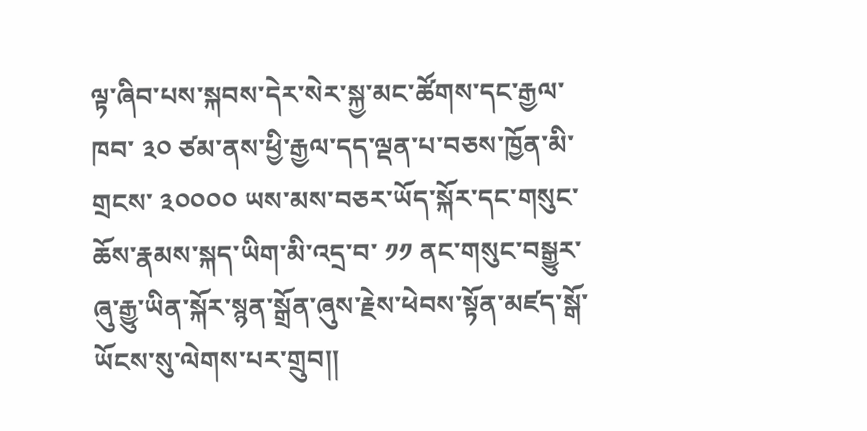ལྟ་ཞིབ་པས་སྐབས་དེར་སེར་སྐྱ་མང་ཚོགས་དང་རྒྱལ་ཁབ་ ༣༠ ཙམ་ནས་ཕྱི་རྒྱལ་དད་ལྡན་པ་བཅས་ཁྱོན་མི་གྲངས་ ༣༠༠༠༠ ཡས་མས་བཅར་ཡོད་སྐོར་དང་གསུང་ཆོས་རྣམས་སྐད་ཡིག་མི་འདྲ་བ་ ༡༡ ནང་གསུང་བསྒྱུར་ཞུ་རྒྱུ་ཡིན་སྐོར་སྙན་སྒྲོན་ཞུས་རྗེས་ཕེབས་སྟོན་མཛད་སྒོ་ཡོངས་སུ་ལེགས་པར་གྲུབ།།